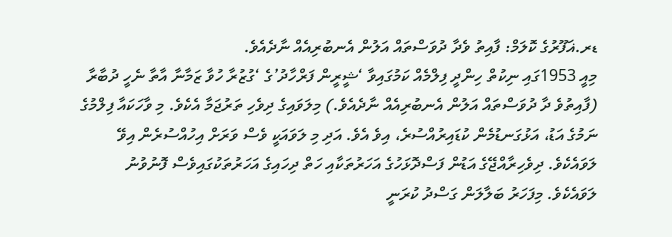ޑރ.ޣަފޫރުގެ ކޮލަމް: ފާއިތު ވެދާ ދުވަސްތައް އަލުން އެނބުރިއެއް ނާދެއެވެ.
މިއީ 1953ގައި ނިކުތް ހިންދީ ފިލްމެއް ކަމުގައިވާ ‘ޝީރީން ފަރްހާދު’ގެ ‘ގުޒުރާ ހުވާ ޒަމާނާ އާތާ ނެހީ ދުބާރާ (ފާއިތުވެ ދާ ދުވަސްތައް އަލުން އެނބުރިއެއް ނާދެއެވެ.) މިލަވައިގެ ދިވެހި ތަރުޖަމާ އެކެވެ. މި ވާހަކައާ ފިލްމުގެ ނަމުގެ އަޑު، އަޅުގަނޑުމެން ކުޑައިރުއްސުރެ، އިވެ އެވެ. އަދި މި ލަވައަކީ ވެސް ވަރަށް އިހުއްސުރެން އިވޭ ލަވައެކެވެ. ދިވެހިރާއްޖޭގެ އަޑުން ފަސްދޮޅަހުގެ އަހަރުތަކާއި ހަތް ދިހައިގެ އަހަރުތަކުގައިވެސް ފޮނުވުނު ލަވައެކެވެ. މިފަހަރު ބަލާލަން ގަސްދު ކުރަނީ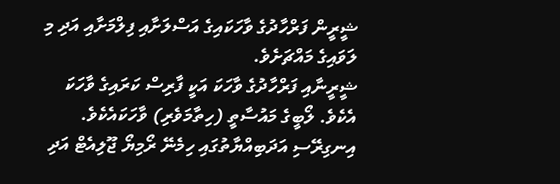ޝީރީން ފަރްހާދުގެ ވާހަކައިގެ އަސްލަށާއި ފިލްމަށާއި އަދި މި ލަވައިގެ މައްޗަށެވެ.
ޝީރީނާއި ފަރްހާދުގެ ވާހަކަ އަކީ ފާރިސް ކަރައިގެ ވާހަކަ އެކެވެ. ލޯބީގެ މައުސާތީ (ހިތާމަވެރި) ވާހަކައެކެވެ. އިނގިރޭސި އަދަބިއްޔާތުގައި ހިމެނޭ ރޯމިޔޯ ޖޫލިއެޓް އަދި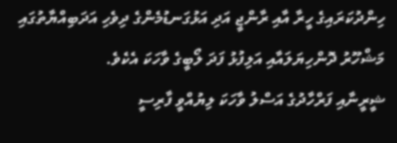ހިންދުކަރައިގެ ހީރާ އާއި ރާންޖީ އަދި އަޅުގަނޑުމެންގެ ދިވެހި އަދަބިއްޔާތުގައި މަޝްހޫރު ދޮންހިޔަލައާއި އަލިފުޅު ފަދަ ލޯބީގެ ވާހަކަ އެކެވެ.
ޝީރީނާއި ފަރްހާދުގެ އަސްލު ވާހަކަ ލިޔުއްވީ ފާރިސީ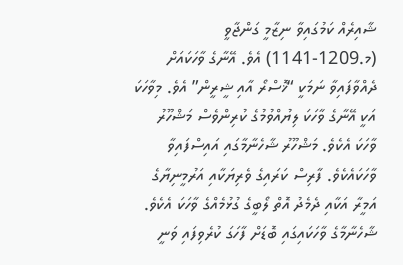ޝާއިރެއް ކަމުގައިވާ ނިޒާމީ ގަންޖާވީ (މ.1209-1141) އެވެ. އޭނާގެ ވާހަކައަށް ދެއްވާފައިވާ ނަމަކީ “ޚޮސްރޯ އާއި ޝީރީން” އެވެ. މިވާހަކަ އަކީ އޭނާގެ ވާހަކަ ލިޔުއްވުމުގެ ކުރިންވެސް މަޝްހޫރު ވާހަކަ އެކެވެ. މަޝްހޫރު ޝާހެނާމާގައި އައިސްފައިވާ ވާހަކައެކެވެ. ފާރިސް ކަރައިގެ ވެރިޔަކާއި އަރުމީނިޔާގެ އަމީރާ އަކާއި ދެމެދު އޮތް ލޯބީގެ ގުޅުމެއްގެ ވާހަކަ އެކެވެ. ޝާހެނާމާގެ ވާހަކައިގައި ބޮޑަށް ފާހަގަ ކުރެވިފައި ވަނީ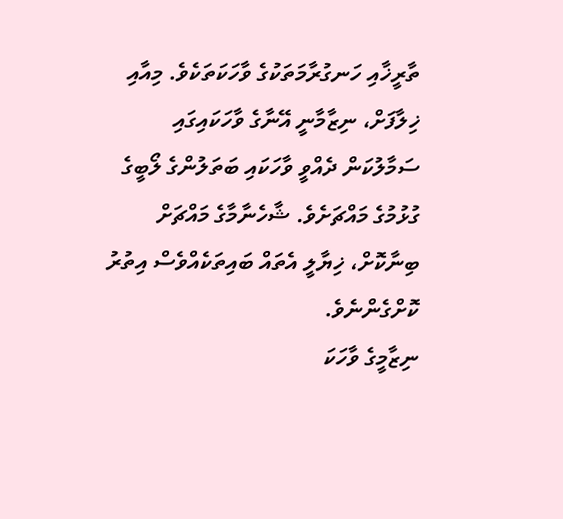ތާރީޚާއި ހަނގުރާމަތަކުގެ ވާހަކަތަކެވެ. މިއާއި ޚިލާފަށް، ނިޒާމާނީ އޭނާގެ ވާހަކައިގައި ސަމާލުކަން ދެއްވީ ވާހަކައި ބަތަލުންގެ ލޯބީގެ ގުޅުމުގެ މައްޗަށެވެ. ޝާހެނާމާގެ މައްޗަށް ބިނާކޮށް، ޚިޔާލީ އެތައް ބައިތަކެއްވެސް އިތުރު ކޮށްގެންނެވެ.
ނިޒާމީގެ ވާހަކަ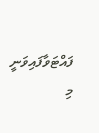ފައްޓަވާފައިވަނީ މި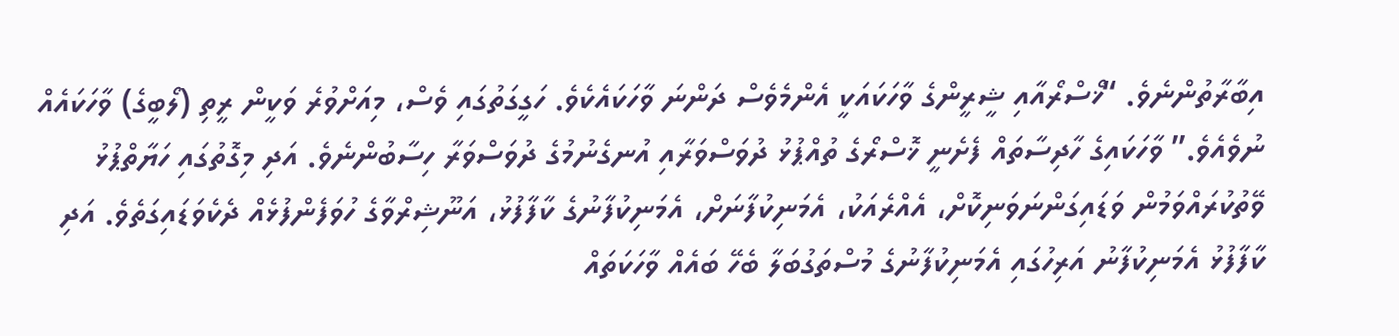އިބާރާތުންނެވެ. “ޚޯސްރޯއާއި ޝީރީންގެ ވާހަކައަކީ އެންމެވެސް ދަންނަ ވާހަކައެކެވެ. ހަގީގަތުގައި ވެސް، މިއަށްވުރެ ވަކީން ރީތި (ލޯބީގެ) ވާހަކައެއް ނުވެއެވެ.” ވާހަކައިގެ ހާދިސާތައް ފެށެނީ ޚޮސްރޯގެ ތުއްޕުޅު ދުވަސްވަރާއި އުނގެނުމުގެ ދުވަސްވަރާ ހިސާބުންނެވެ. އަދި މިގޮތުގައި ހަޔާތްޕުޅު ވޭތުކުރައްވަމުން ވަޑައިގަންނަވަނިކޮށް، އެއްރެއަކު، އެމަނިކުފާނަށް، އެމަނިކުފާނުގެ ކާފާފުޅު، އަނޫޝިރްވާގެ ހުވަފެންފުޅެއް ދެކެވަޑައިގަތެވެ. އަދި ކާފާފުޅު އެމަނިކުފާނު އަރިހުގައި އެމަނިކުފާނުގެ މުސްތަގުބަލާ ބެހޭ ބައެއް ވާހަކަތައް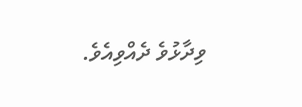ވިދާޅުވެ ދެއްވިއެވެ.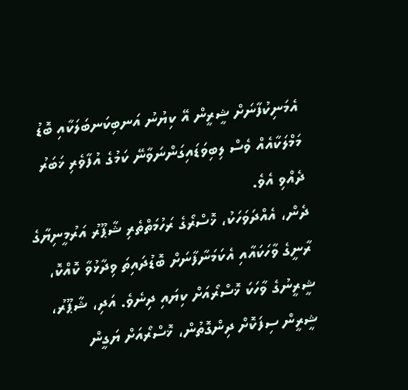އެމަނިކުފާނަށް ޝީރީން އޭ ކިޔުނު އަނބިކަނބަލަކާއި ބޮޑު މަމްލަކާއެއް ވެސް ލިބިވަޑައިގަންނަވާނޭ ކަމުގެ އުފާވެރި ޚަބަރު ދެއްވި އެވެ.
ދެން، އެއްދަވަހަކު، ޚޮސްރޯގެ ރަހުމަތްތެރި ޝާޕޫރު އަރުމީނިޔާގެ ރާނީގެ ވާހަކައާއި އެކަމަނާފާނަށް ބޮޑުދައިތަ ވިދާޅުވާ ކޮއްކޮ، ޝީރީނުގެ ވާހަކަ ޚޮސްރޯއަށް ކިޔައި ދިނެވެ. އަދި، ޝާޕޫރު، ޝީރީން ސިފަކޮށް ދިންގޮތުން، ޚޮސްރޯއަށް ޔަގީން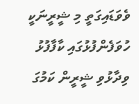ވެވަޑައިގަތީ މި ޝީރީނަކީ ހުވަފެންފުޅުގައި ކާފާފުޅު ވިދާޅުވި ޝީރީން ކަމުގަ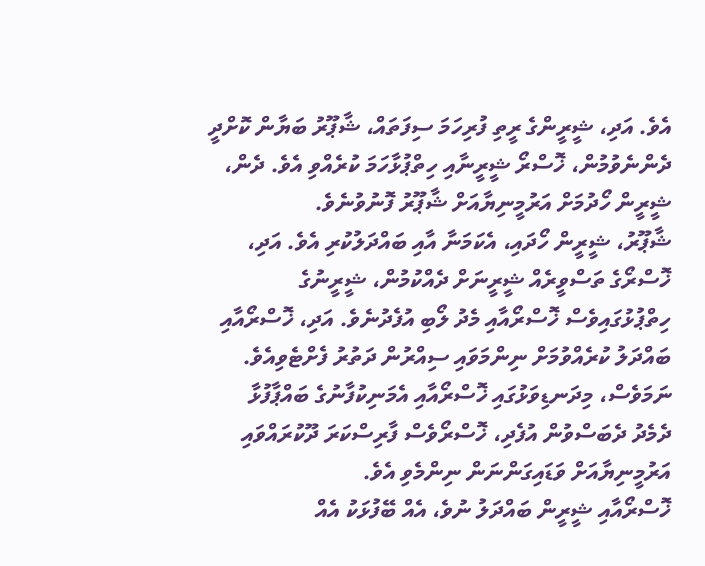އެވެ. އަދި، ޝީރީންގެ ރީތި ފުރިހަމަ ސިފަތައް، ޝާޕޫރު ބަޔާން ކޮށްދީ ދެންނެވުމުން، ޚޮސްރޯ ޝީރީނާއި ހިތްޕުޅާހަމަ ކުރެއްވި އެވެ. ދެން، ޝީރީން ހޯދުމަށް އަރުމީނިޔާއަށް ޝާޕޫރު ފޮނުވުނެވެ.
ޝާޕޫރު، ޝީރީން ހޯދައި، އެކަމަނާ އާއި ބައްދަލުކުރި އެވެ. އަދި، ޚޮސްރޯގެ ތަސްވީރެއް ޝީރީނަށް ދެއްކުމުން، ޝީރީނުގެ ހިތްޕުޅުގައިވެސް ޚޮސްރޯއާއި މެދު ލޯބި އުފެދުނެވެ. އަދި، ޚޮސްރޯއާއި ބައްދަލު ކުރެއްވުމަށް ނިންމަވައި ސިއްރުން ދަތުރު ފެށްޓެވިއެވެ. ނަމަވެސް، މިދަނޑިވަޅުގައި ޚޮސްރޯއާއި އެމަނިކުފާނުގެ ބައްޕާފުޅާ ދެމެދު ދެބަސްވުން އުފެދި، ޚޮސްރޯވެސް ފާރިސްކަރަ ދޫކުރައްވައި އަރުމީނިޔާއަށް ވަޑައިގަންނަން ނިންމެވި އެވެ.
ޚޮސްރޯއާއި ޝީރީން ބައްދަލު ނުވެ، އެއް ބޭފުޅަކު އެއް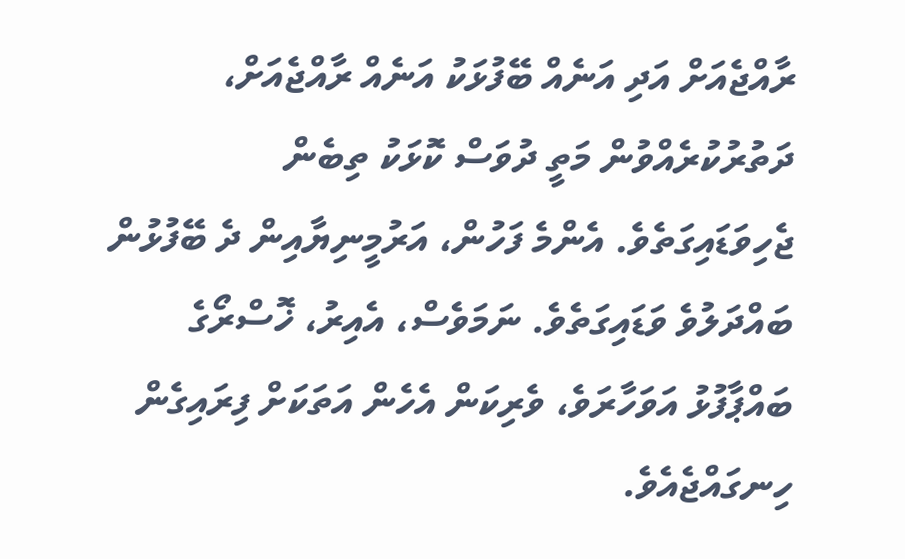ރާއްޖެއަށް އަދި އަނެއް ބޭފުޅަކު އަނެއް ރާއްޖެއަށް، ދަތުރުކުރެއްވުން މަތީ ދުވަސް ކޮޅަކު ތިބެން ޖެހިވަޑައިގަތެވެ. އެންމެ ފަހުން، އަރުމީނިޔާއިން ދެ ބޭފުޅުން ބައްދަލުވެ ވަޑައިގަތެވެ. ނަމަވެސް، އެއިރު، ޚޮސްރޯގެ ބައްޕާފުޅު އަވަހާރަވެ، ވެރިކަން އެހެން އަތަކަށް ފިރައިގެން ހިނގައްޖެއެވެ.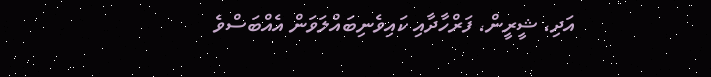އަދި، ޝީރީން، ފަރްހާދާއި ކައިވެނިބައްލަވަން އެއްބަސްވެ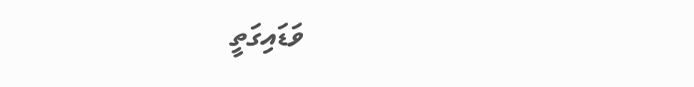ވަޑައިގަތީ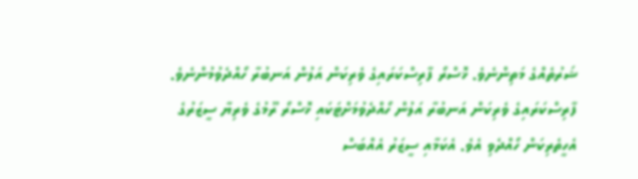ޝަރުތެއްގެ މަތިންނެވެ. ޚޮސްރޯ ފާރިސްކަރައިގެ ވެރިކަން އަލުން އަނބުރާ ހޯއްދެވުމުންނެވެ.
ފާރިސްކަރައިގެ ވެރިކަން އަނބުރާ އަލުން ހޯއްދެވުމަށްޓަކައި ޚޮސްރޯ ރޫމުގެ ވެރިޔާ ސީޒަރުގެ އެހީތެރިކަން ހޯއްދެވި އެވެ. އެކަމާއި ސީޒަރު އެއްބަސް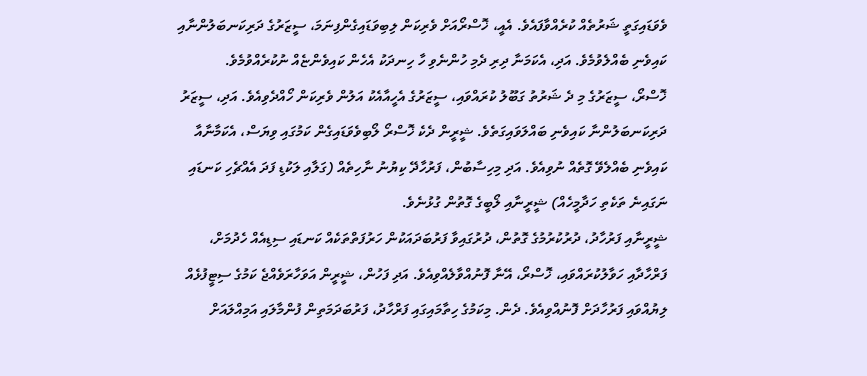ވެވަޑައިގަތީ ޝަރުތެއް ކުރެއްވާފައެވެ. އެއީ، ޚޮސްރޯއަށް ވެރިކަން ލިބިވަޑައިގެންފިނަމަ، ސީޒަރުގެ ދަރިކަނބަލުންނާއި ކައިވެނި ބެއްލެވުމެވެ. އަދި، އެކަމަނާ ދިރި ދެމި ހުންނެވި ހާ ހިނދަކު އެހެން ކައިވެންޏެއް ނުކުރެއްވުމެވެ.
ޚޮސްރޯ، ސީޒަރުގެ މި ދެ ޝަރުތު ގަބޫލު ކުރައްވައި، ސީޒަރުގެ އެހީއާއެކު އަލުން ވެރިކަން ހޯއްދެވިއެވެ. އަދި، ސީޒަރު ދަރިކަނބަލުންނާ ކައިވެނި ބައްލަވައިގަތެވެ. ޝީރީން ދެކެ ޚޮސްރޯ ލޯބިވެވަޑައިގެން ކަމުގައި ވިޔަސް، އެކަމާނާއާ ކައިވެނި ބެއްލެވޭ ގޮތެއް ނުވިއެވެ. އަދި މިހިސާބުން، ފަރުހާދޭ ކިޔުނު ނާހިތެއް (ގަލާއި ލަކުޑި ފަދަ އެއްޗެހި ކަނޑައި ނަގައިނެ ތަކެތި ހަދާމީހެއް) ޝީރީނާއި ލޯބީގެ ގޮތުން ގުޅުނެވެ.
ޝީރީނާއި ފަރުހާދު، ދުރުކުރުމުގެ ގޮތުން، ދުރުގައިވާ ފަރުބަދައަކުން ހަރުފަތްތަކެއް ކަނޑައި ސިޑިއެއް ހެދުމަށް، ފަރްހާދާއި ހަވާލުކުރައްވައި، ޚޮސްރޯ، އޭނާ ފޮނުއްވާލެއްވިއެވެ. އަދި ފަހުން، ޝީރީން އަވަހާރަވެއްޖެ ކަމުގެ ސިޓީފުޅެއް ލިޔުއްވައި ފަރުހާދަށް ފޮނުއްވިއެވެ. ދެން. މިކަމުގެ ހިތާމައިގައި ފަރްހާދު، ފަރުބަދަމަތިން ފުންމާލައި އަމިއްލައަށް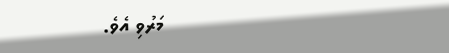މަރުވި އެވެ.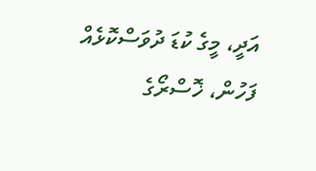އަދީ، މީގެ ކުޑަ ދުވަސްކޮޅެއް ފަހުން، ޚޮސްރޯގެ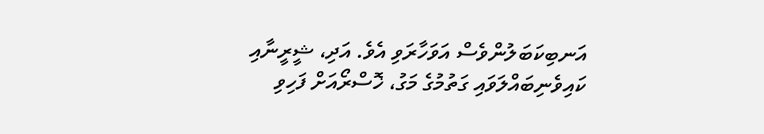އަނބިކަބަލުންވެސް އަވަހާރަވި އެވެ. އަދި، ޝީރީނާއި ކައިވެނިބައްލަވައި ގަތުމުގެ މަގު، ޚޮސްރޯއަށް ފަހިވި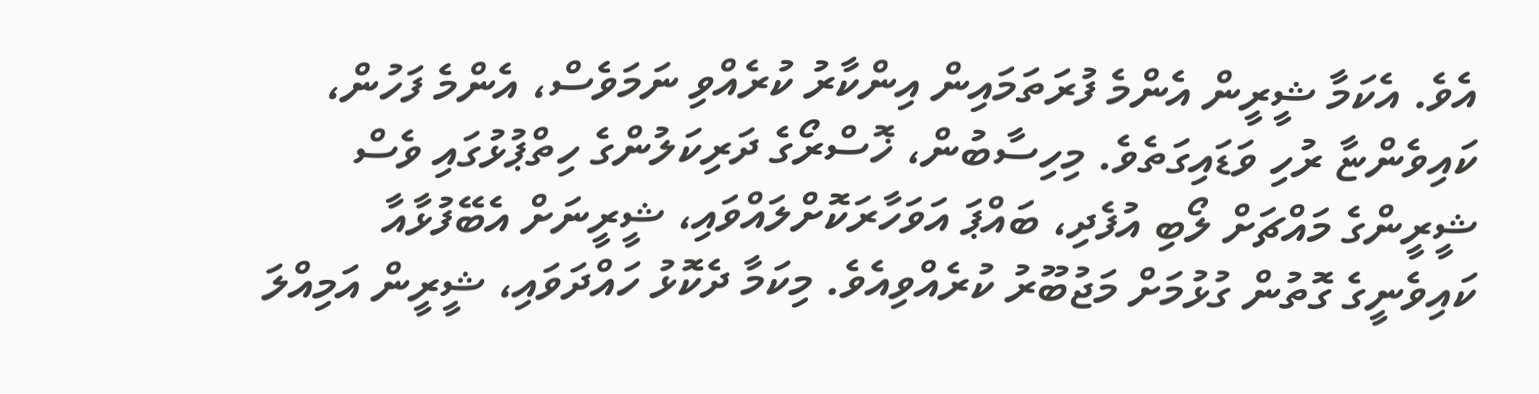އެވެ. އެކަމާ ޝީރީން އެންމެ ފުރަތަމައިން އިންކާރު ކުރެއްވި ނަމަވެސް، އެންމެ ފަހުން، ކައިވެންޏާ ރުހި ވަޑައިގަތެވެ. މިހިސާބުން، ޚޮސްރޯގެ ދަރިކަލުންގެ ހިތްޕުޅުގައި ވެސް ޝީރީންގެ މައްޗަށް ލޯބި އުފެދި، ބައްޕަ އަވަހާރަކޮށްލައްވައި، ޝީރީނަށް އެބޭފުޅާއާ ކައިވެނީގެ ގޮތުން ގުޅުމަށް މަޖުބޫރު ކުރެއްވިއެވެ. މިކަމާ ދެކޮޅު ހައްދަވައި، ޝީރީން އަމިއްލަ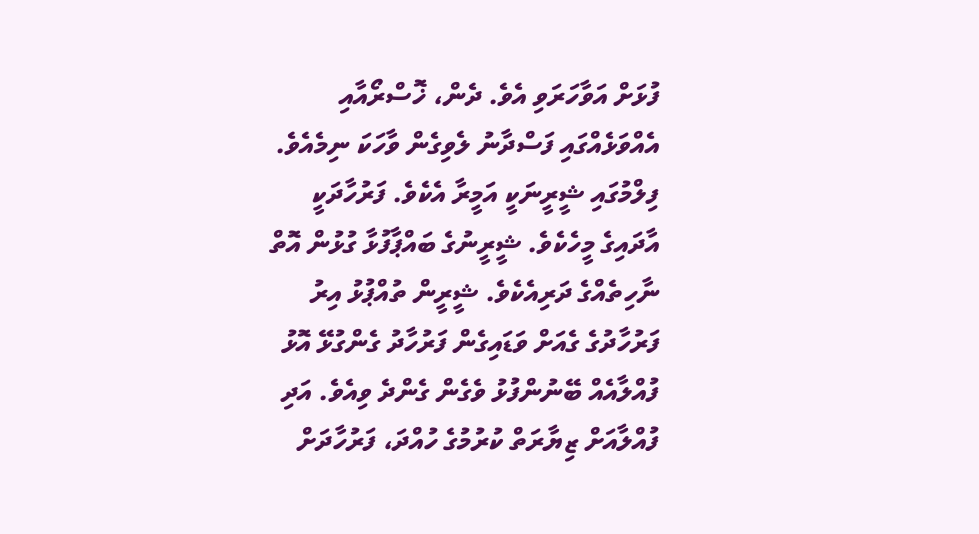ފުޅަށް އަވާހަރަވި އެވެ. ދެން، ޚޮސްރޯއާއި އެއްވަޅެއްގައި ފަސްދާނު ލެވިގެން ވާހަކަ ނިމެއެވެ.
ފިލްމުގައި ޝީރީނަކީ އަމީރާ އެކެވެ. ފަރުހާދަކީ އާދައިގެ މީހެކެވެ. ޝީރީނުގެ ބައްޕާފުޅާ ގުޅުން އޮތް ނާހިތެއްގެ ދަރިއެކެވެ. ޝީރީން ތުއްޕުޅު އިރު ފަރުހާދުގެ ގެއަށް ވަޑައިގެން ފަރުހާދު ގެންގުޅޭ އޮޅު ފުއްލާއެއް ބޭނުންފުޅު ވެގެން ގެންދެ ވިއެވެ. އަދި ފުއްލާއަށް ޒިޔާރަތް ކުރުމުގެ ހުއްދަ، ފަރުހާދަށް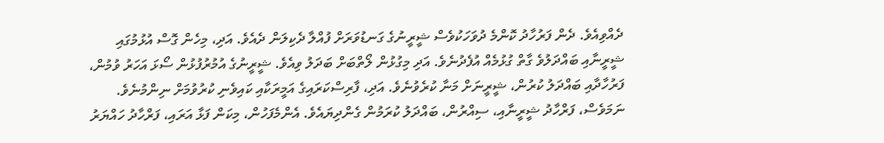ދެއްވިއެވެ. ދެން ފަރުހާދު ކޮންމެ ދުވަހަކުވެސް ޝީރީނުގެ ގަނޑުވަރަށް ފުއްލާ ދެކިލަން ދެއެވެ. އަދި، މިހެން ގޮސް އުޅުމުގައި ޝީރީނާއި ބައްދަލުވެ ގާތް ގުޅުމެއް އުފެދުނެވެ. އަދި މިގުޅުން ލޯތްބަށް ބަދަލު ވިއެވެ. ޝީރީނުގެ އުމުރުފުޅުން ސޯޅަ އަހަރު ވުމުން، ފަރުހާދާއި ބައްދަލު ކުރުން، ޝީރީނަށް މަނާ ކުރެވުނެވެ. އަދި، ފާރިސްކަރައިގެ އަމީރަކާއި ކައިވެނި ކުރުވުމަށް ނިންމުނެވެ. ނަމަވެސް، ފަރްހާދު ޝީރީނާއި، ސިއްރުން، ބައްދަލު ކުރަމުން ގެންދިޔައެވެ. އެންމެފަހުން، މިކަން ފަޅާ އަރައި، ފަރްހާދު ހައްޔަރު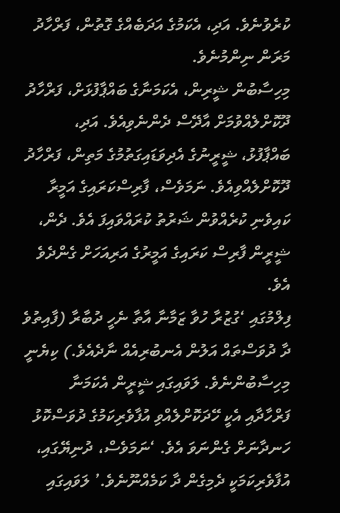ކުރެވުނެވެ. އަދި، އެކަމުގެ އަދަބެއްގެ ގޮތުން، ފަރްހާދު މަރަން ނިންމުނެވެ.
މިހިސާބުން ޝީރިން، އެކަމަނާގެ ބައްޕާފުޅަށް، ފަރްހާދު ދޫކޮށްލެއްވުމަށް އާދޭސް ދެންނެވިއެވެ. އަދި، ބައްޕާފުޅު، ޝީރީނުގެ އެދިވަޑައިގަތުމުގެ މަތިން، ފަރްހާދު ދޫކޮށްލެއްވިއެވެ. ނަމަވެސް، ފާރިސްކަރައިގެ އަމީރާ ކައިވެނި ކުރެއްވުން ޝަރުތު ކުރައްވައިފަ އެވެ. ދެން، ޝީރީން ފާރިސް ކަރައިގެ އަމީރުގެ އަރިއަހަށް ގެންދެވެ އެވެ.
ފިލްމުގައި ‘ގުޒުރާ ހުވާ ޒަމާނާ އާތާ ނެހީ ދުބާރާ (ފާއިތުވެ ދާ ދުވަސްތައް އަލުން އެނބުރިއެއް ނާދެއެވެ.) ކިޔެނީ މިހިސާބުންނެވެ. ލަވައިގައި ޝީރީން އެކަމަނާ ފަރްހާދާއި އެކީ ހޭދަކޮށްލެއްވި އުފާވެރިކަމުގެ ދުވަސްކޮޅު ހަނދާނަށް ގެންނަވަ އެވެ. ‘ނަމަވެސް، ދުނިޔޭގައި، އުފާވެރިކަމަކީ ދެމިގެން ދާ ކަމެއްނޫނެވެ.’ ލަވައިގައި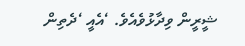ޝީރީން ވިދާޅުވެއެވެ. ‘އެއީ ‘ދެތިން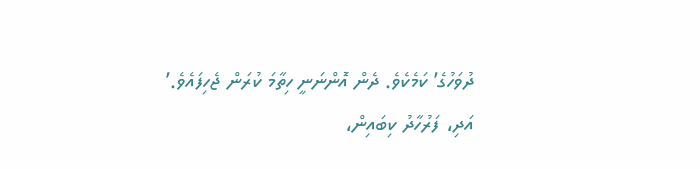ދުވަހުގެ’ ކަމެކެވެ. ދެން އޮންނަނީ ހިތާމަ ކުރަން ޖެހިފައެވެ.’
އަދި، ފަރުހާދު ކިބައިން،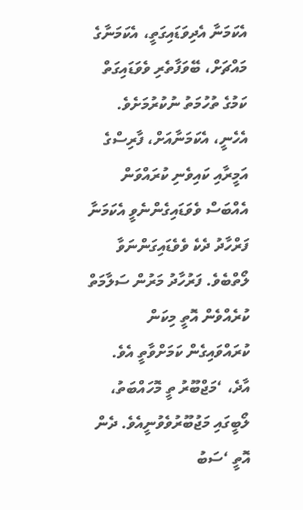އެކަމަނާ އެދިވަޑައިގަތީ، އެކަމަނާގެ މައްޗަށް، ބޭވަފާތެރި ވެވަޑައިގަތް ކަމުގެ ތުހުމަތު ނުކުރުމަށެވެ. އެހެނީ، އެކަމަނާއަށް، ފާރިސްގެ އަމީރާއި ކައިވެނި ކުރައްވަން އެއްބަސް ވެވަޑައިގެންނެވީ އެކަމަނާ ފަރްހާދު ދެކެ ވެވެޑައިގަންނަވާ ލޯތްބެވެ. ފަރުހާދު މަރުން ސަލާމަތް ކުރެއްވެން އޮތީ މިކަން ކުރައްވައިގެން ކަމަށްވާތީ އެވެ. އާދެ، ‘މަޖްބޫރު ތީ މޮހައްބަތު، ލޯބީގައި މަޖުބޫރުވެވުނީއެވެ. ދެން އޮތީ ‘ސަބު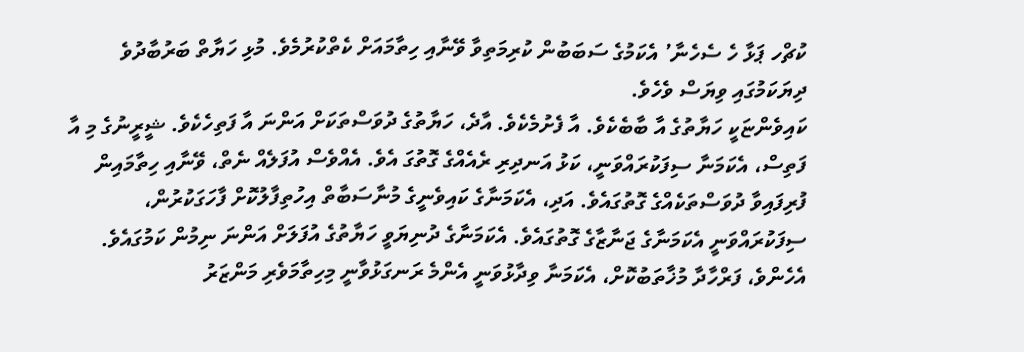ކުޗްހ ޕަޅާ ހެ ސެހެނާ’ އެކަމުގެ ސަބަބުން ކުރިމަތިވާ ވޭނާއި ހިތާމައަށް ކެތްކުރުމެވެ. މުޅި ހަޔާތް ބަރުބާދުވެ ދިޔަކަމުގައި ވިޔަސް ވެހެވެ.
ކައިވެންޏަކީ ހަޔާތުގެ އާ ބާބެކެވެ. އާ ފެށުމެކެވެ. އާދެ، ހަޔާތުގެ ދުވަސްތަކަށް އަންނަ އާ ފަތިހެކެވެ. ޝީރީނުގެ މި އާ ފަތިސް، އެކަމަނާ ސިފަކުރައްވަނީ، ކަޅު އަނދިރި ރެއެއްގެ ގޮތުގަ އެވެ. އެއްވެސް އުފަލެއް ނެތް، ވޭނާއި ހިތާމައިން ފުރިފައިވާ ދުވަސްތަކެއްގެ ގޮތުގައެވެ. އަދި، އެކަމަނާގެ ކައިވެނީގެ މުނާސަބާތް އިހުތިފާލުކޮށް ފާހަގަކުރުން، ސިފަކުރައްވަނީ އެކަމަނާގެ ޖަނާޒާގެ ގޮތުގައެވެ. އެކަމަނާގެ ދުނިޔަވީ ހަޔާތުގެ އުފަލަށް އަންނަ ނިމުން ކަމުގައެވެ. އެހެންވެ، ފަރްހާދާ މުޚާތަބުކޮށް، އެކަމަނާ ވިދާޅުވަނީ އެންމެ ރަނގަޅުވާނީ މިހިތާމަވެރި މަންޒަރު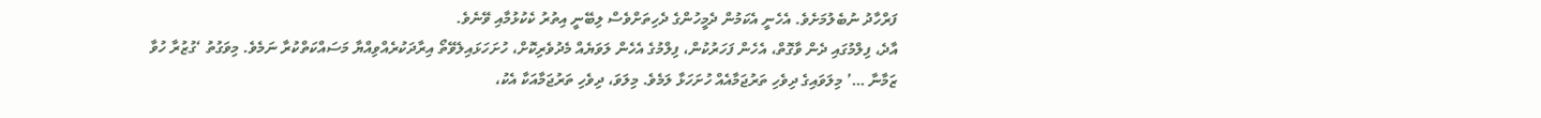ފަރްހާދު ނުބެލުމަށެވެ. އެހެނީ އެކަމުން ދެމީހުންގެ ދެހިތަށްވެސް ލިބޭނީ އިތުރު ކެކުޅުމާއި ވޭނެވެ.
އާދެ، ފިލްމުގައި ދެން ވާގޮތް، އެހެން ފަހަރުކުން، ފިލްމުގެ އެހެން ލަވަޔެއް މެދުވެރިކޮށް، ހުށަހަޅައިލެވޭތޯ އިރާދަކުރެއްވިއްޔާ މަސައްކަތްކުރާ ނަމެވެ. މިވަގުތު ‘ގުޒުރާ ހުވާ ޒަމާނާ …’ މިލަވައިގެ ދިވެހި ތަރުޖަމާއެއް ހުށަހަޅާ ލަމެވެ. މިލަވަ، ދިވެހި ތަރުޖަމާއަކާ އެކު،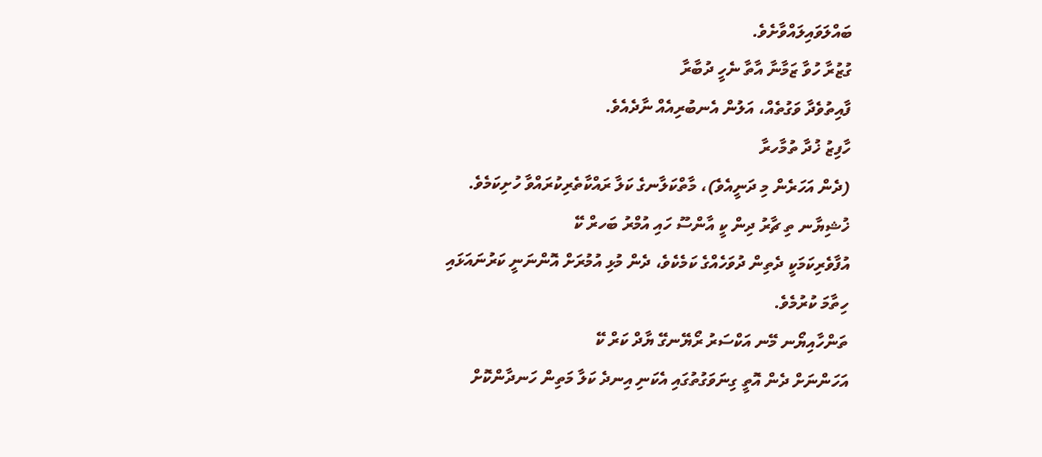ބައްލަވައިލައްވާށެވެ.
ގުޒުރާ ހުވާ ޒަމާނާ އާތާ ނެހީ ދުބާރާ
ފާއިތުވެދާ ވަގުތެއް، އަލުން އެނބުރިއެއް ނާދެއެވެ.
ހާފިޒު ޚުދާ ތުމާހރާ
(ދެން އަހަރެން މި ދަނީއެވެ)، މާތްކަލާނގެ ކަލާ ރައްކާތެރިކުރައްވާ ހުށިކަމެވެ.
ޚުޝިޔާނ ތި ޗާރު ދިން ކީ އާންސޫ ހައި އުމްރު ބަހރް ކޭ
އުފާވެރިކަމަކީ ދެތިން ދުވަހެއްގެ ކަމެކެވެ، ދެން މުޅި އުމުރަށް އޮންނަނީ ކަރުނައަޅައި ހިތާމަ ކުރުމެވެ.
ތަންހާއިޔޯނ މޭނ އަކްސަރު ރޯޔޭނގޭ ޔާދް ކަރް ކޭ
އަހަންނަށް ދެން އޮތީ ގިނަވަގުތުގައި އެކަނި އިނދެ ކަލާ މަތިން ހަނދާންކޮށް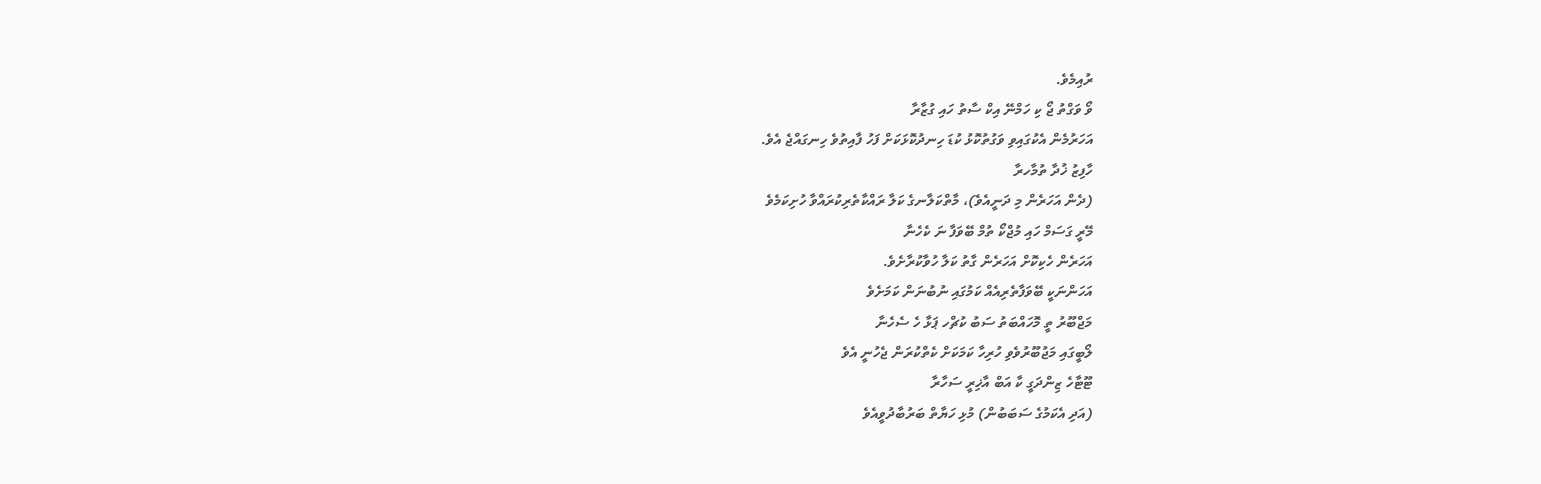ރުއިމެވެ.
ވޯ ވަގްތު ޖޯ ކި ހަމްނޭ އިކް ސާތު ހައި ގުޒާރާ
އަހަރުމެން އެކުގައިވި ވަގުތުކޮޅު ކުޑަ ހިނދުކޮޅަކަށް ފަހު ފާއިތުވެ ހިނގައްޖެ އެވެ.
ހާފިޒު ޚުދާ ތުމާހރާ
(ދެން އަހަރެން މި ދަނީއެވެ)، މާތްކަލާނގެ ކަލާ ރައްކާތެރިކުރައްވާ ހުށިކަމެވެ
މޭރީ ގަސަމް ހައި މުޖްކޯ ތުމް ބޭވަފާ ނަ ކެހެނާ
އަހަރެން ހެކިކޮށް އަހަރެން ގާތު ކަލާ ހުވާކުރާށެވެ.
އަހަންނަކީ ބޭވަފާތެރިއެއް ކަމުގައި ނުބުނަން ކަމަށެވެ
މަޖްބޫރު ތީ މޮހައްބަތު ސަބު ކުޗްހ ޕަޅާ ހެ ސެހެނާ
ލޯބީގައި މަޖުބޫރުވެވި ހުރިހާ ކަމަކަށް ކެތްކުރަން ޖެހުނީ އެވެ
ޓޫޓާހެ ޒިންދަގީ ކާ އަބް އާޚިރީ ސަހާރާ
(އަދި އެކަމުގެ ސަބަބުން) މުޅި ހަޔާތް ބަރުބާދުވީއެވެ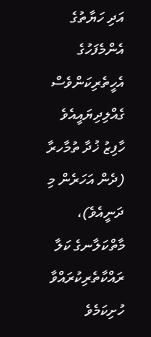އަދި ހަޔާތުގެ އެންމެފަހުގެ އެހީތެރިކަންވެސް ގެއްލިދިޔައީއެވެ
ހާފިޒު ޚުދާ ތުމާހރާ
(ދެން އަހަރެން މި ދަނީއެވެ)، މާތްކަލާނގެ ކަލާ ރައްކާތެރިކުރައްވާ ހުށިކަމެވެ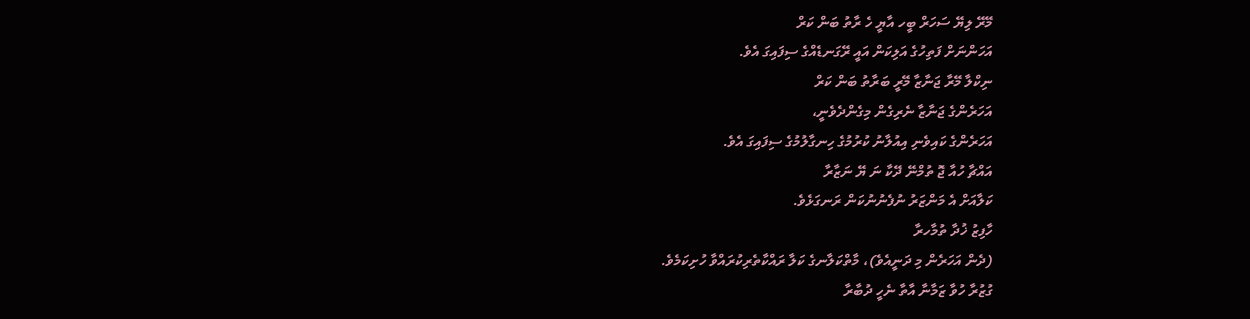މޭރޭ ލިޔޭ ސަހަރް ބީހ އާޔީ ހެ ރާތު ބަން ކަރް
އަހަންނަށް ފަތިހުގެ އަލިކަން އައީ ރޭގަނޑެއްގެ ސިފައިގަ އެވެ.
ނިކްލާ މޭރާ ޖަނާޒާ މޭރީ ބަރާތު ބަން ކަރް
އަހަރެންގެ ޖަނާޒާ ނެރިގެން މިގެންދެވެނީ،
އަހަރެންގެ ކައިވެނި އިއުލާނު ކުރުމުގެ ހިނގާލުމުގެ ސިފައިގަ އެވެ.
އައްޗާ ހުއާ ޖޮ ތުމްނޭ ދޭކާ ނަ ޔޭ ނަޒާރާ
ކަލާއަށް އެ މަންޒަރު ނުފެނުނުކަން ރަނގަޅެވެ.
ހާފިޒު ޚުދާ ތުމާހރާ
(ދެން އަހަރެން މި ދަނީއެވެ)، މާތްކަލާނގެ ކަލާ ރައްކާތެރިކުރައްވާ ހުށިކަމެވެ.
ގުޒުރާ ހުވާ ޒަމާނާ އާތާ ނެހީ ދުބާރާ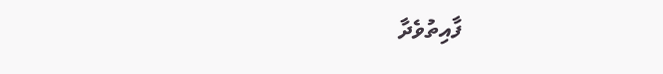ފާއިތުވެދާ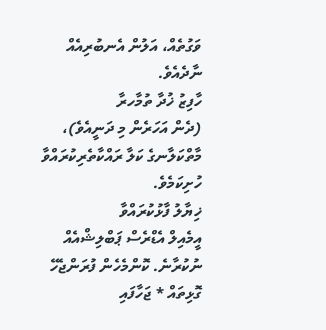ވަގުތެއް، އަލުން އެނބުރިއެއް ނާދެއެވެ.
ހާފިޒު ޚުދާ ތުމާހރާ
(ދެން އަހަރެން މި ދަނީއެވެ)، މާތްކަލާނގެ ކަލާ ރައްކާތެރިކުރައްވާ ހުށިކަމެވެ.
ޚިޔާލު ފާޅުކުރައްވާ
އީމެއިލް އެޑްރެސް ޕަބްލިޝްއެއް ނުކުރާނެ. ކޮންމެހެން ފުރަންޖެހޭ ގޮޅިތައް * ޖަހާފައި